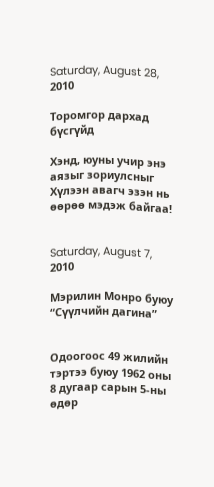Saturday, August 28, 2010

Торомгор дархад бүсгүйд

Хэнд, юуны учир энэ аязыг зориулсныг
Хүлээн авагч эзэн нь өөрөө мэдэж байгаа!


Saturday, August 7, 2010

Мэрилин Монро буюу “Сүүлчийн дагина”


Одоогоос 49 жилийн тэртээ буюу 1962 оны 8 дугаар сарын 5-ны өдөр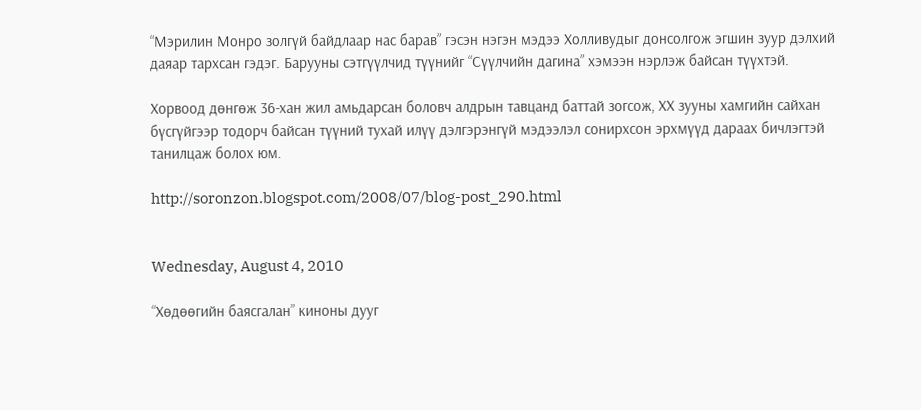“Мэрилин Монро золгүй байдлаар нас барав” гэсэн нэгэн мэдээ Холливудыг донсолгож эгшин зуур дэлхий даяар тархсан гэдэг. Барууны сэтгүүлчид түүнийг “Сүүлчийн дагина” хэмээн нэрлэж байсан түүхтэй.

Хорвоод дөнгөж 36-хан жил амьдарсан боловч алдрын тавцанд баттай зогсож, ХХ зууны хамгийн сайхан бүсгүйгээр тодорч байсан түүний тухай илүү дэлгэрэнгүй мэдээлэл сонирхсон эрхмүүд дараах бичлэгтэй танилцаж болох юм.

http://soronzon.blogspot.com/2008/07/blog-post_290.html


Wednesday, August 4, 2010

“Хөдөөгийн баясгалан” киноны дууг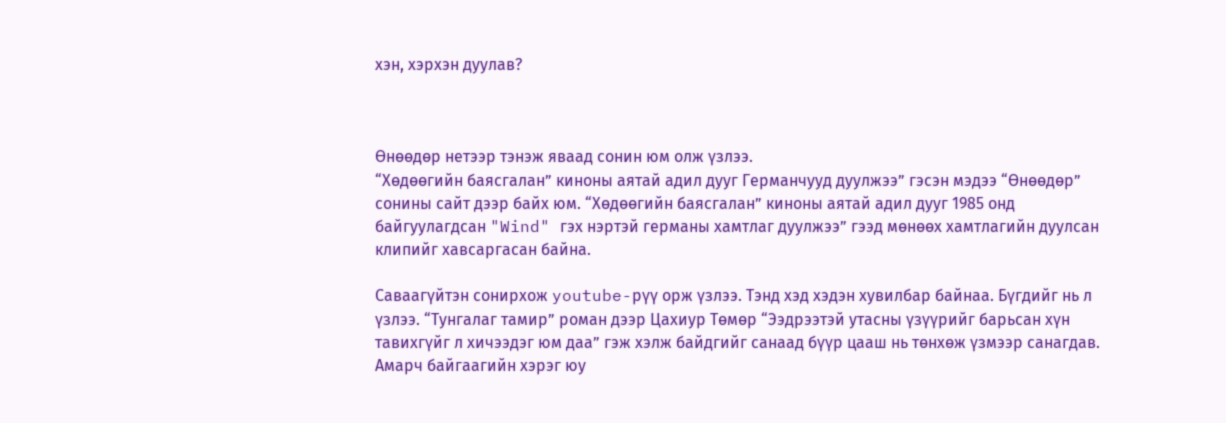хэн, хэрхэн дуулав?



Өнөөдөр нетээр тэнэж яваад сонин юм олж үзлээ.
“Хөдөөгийн баясгалан” киноны аятай адил дууг Германчууд дуулжээ” гэсэн мэдээ “Өнөөдөр” сонины сайт дээр байх юм. “Хөдөөгийн баясгалан” киноны аятай адил дууг 1985 онд байгуулагдсан "Wind" гэх нэртэй германы хамтлаг дуулжээ” гээд мөнөөх хамтлагийн дуулсан клипийг хавсаргасан байна.

Саваагүйтэн сонирхож youtube-рүү орж үзлээ. Тэнд хэд хэдэн хувилбар байнаа. Бүгдийг нь л үзлээ. “Тунгалаг тамир” роман дээр Цахиур Төмөр “Ээдрээтэй утасны үзүүрийг барьсан хүн тавихгүйг л хичээдэг юм даа” гэж хэлж байдгийг санаад бүүр цааш нь төнхөж үзмээр санагдав. Амарч байгаагийн хэрэг юу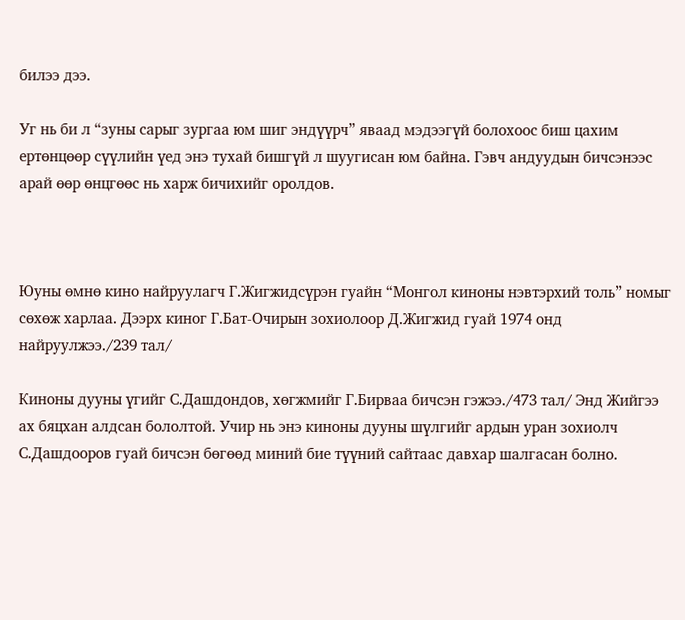билээ дээ.

Уг нь би л “зуны сарыг зургаа юм шиг эндүүрч” яваад мэдээгүй болохоос биш цахим ертөнцөөр сүүлийн үед энэ тухай бишгүй л шуугисан юм байна. Гэвч андуудын бичсэнээс арай өөр өнцгөөс нь харж бичихийг оролдов.



Юуны өмнө кино найруулагч Г.Жигжидсүрэн гуайн “Монгол киноны нэвтэрхий толь” номыг сөхөж харлаа. Дээрх киног Г.Бат-Очирын зохиолоор Д.Жигжид гуай 1974 онд найруулжээ./239 тал/

Киноны дууны үгийг С.Дашдондов, хөгжмийг Г.Бирваа бичсэн гэжээ./473 тал/ Энд Жийгээ ах бяцхан алдсан бололтой. Учир нь энэ киноны дууны шүлгийг ардын уран зохиолч С.Дашдооров гуай бичсэн бөгөөд миний бие түүний сайтаас давхар шалгасан болно.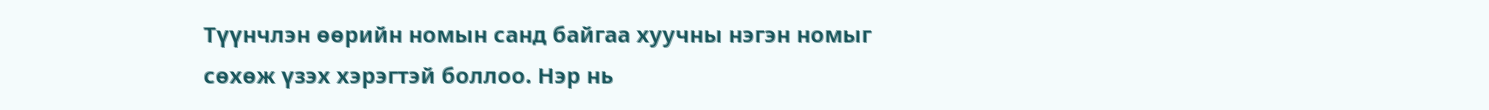Түүнчлэн өөрийн номын санд байгаа хуучны нэгэн номыг сөхөж үзэх хэрэгтэй боллоо. Нэр нь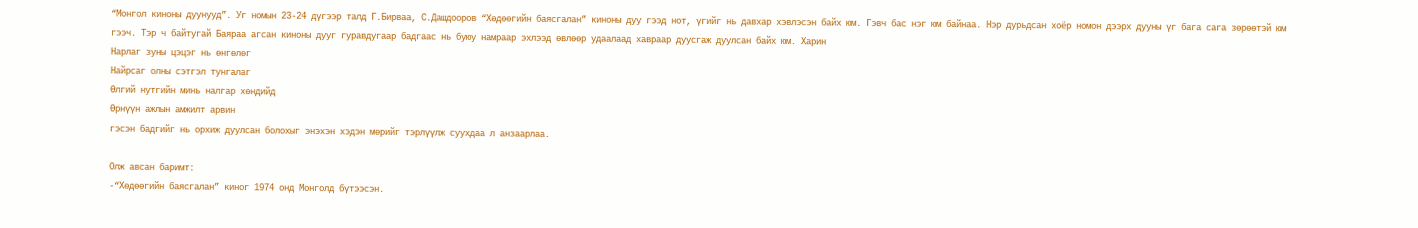“Монгол киноны дуунууд”. Уг номын 23-24 дүгээр талд Г.Бирваа, С.Дашдооров “Хөдөөгийн баясгалан” киноны дуу гээд нот, үгийг нь давхар хэвлэсэн байх юм. Гэвч бас нэг юм байнаа. Нэр дурьдсан хоёр номон дээрх дууны үг бага сага зөрөөтэй юм гээч. Тэр ч байтугай Баяраа агсан киноны дууг гуравдугаар бадгаас нь буюу намраар эхлээд өвлөөр удаалаад хавраар дуусгаж дуулсан байх юм. Харин
Нарлаг зуны цэцэг нь өнгөлөг
Найрсаг олны сэтгэл тунгалаг
Өлгий нутгийн минь налгар хөндийд
Өрнүүн ажлын амжилт арвин
гэсэн бадгийг нь орхиж дуулсан болохыг энэхэн хэдэн мөрийг тэрлүүлж суухдаа л анзаарлаа.

Олж авсан баримт:
-“Хөдөөгийн баясгалан” киног 1974 онд Монголд бүтээсэн.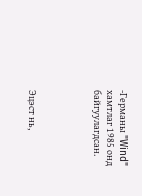-Германы "Wind" хамтлаг 1985 онд байгуулагдсан.




Эцэст нь,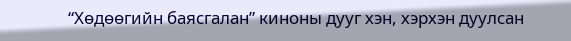“Хөдөөгийн баясгалан” киноны дууг хэн, хэрхэн дуулсан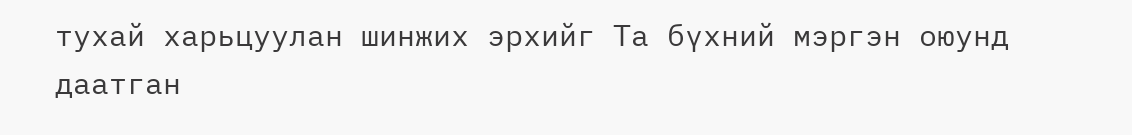тухай харьцуулан шинжих эрхийг Та бүхний мэргэн оюунд даатган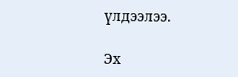үлдээлээ.

Эх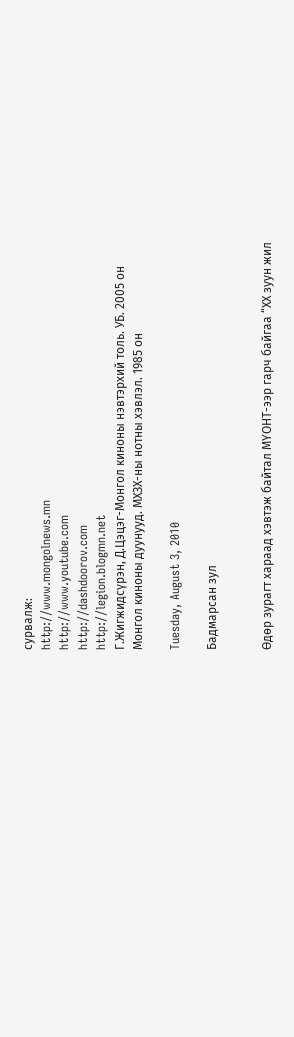сурвалж:
http://www.mongolnews.mn
http://www.youtube.com
http://dashdoorov.com
http://legion.blogmn.net
Г.Жигжидсүрэн, Д.Цэцэг-Монгол киноны нэвтэрхий толь. УБ. 2005 он
Монгол киноны дуунууд. МХЗХ-ны нотны хэвлэл. 1985 он

Tuesday, August 3, 2010

Бадмарсан зул


Өдөр зурагт хараад хэвтэж байтал МҮОНТ-ээр гарч байгаа “ХХ зуун жил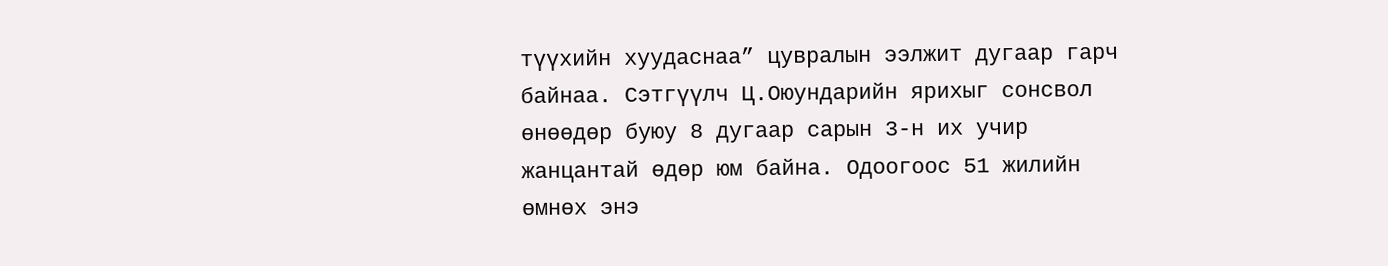түүхийн хуудаснаа” цувралын ээлжит дугаар гарч байнаа. Сэтгүүлч Ц.Оюундарийн ярихыг сонсвол өнөөдөр буюу 8 дугаар сарын 3-н их учир жанцантай өдөр юм байна. Одоогоос 51 жилийн өмнөх энэ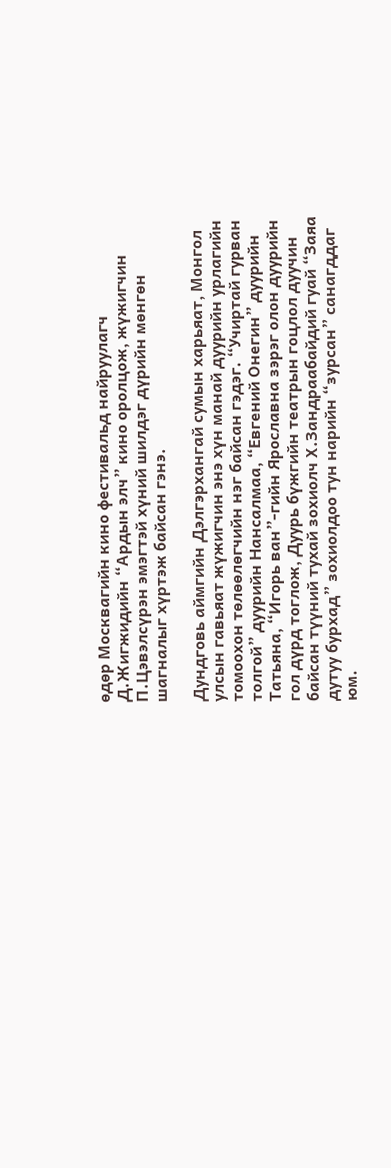өдөр Москвагийн кино фестивальд найруулагч Д.Жигжидийн “Ардын элч” кино оролцож, жүжигчин П.Цэвэлсүрэн эмэгтэй хүний шилдэг дүрийн мөнгөн шагналыг хүртэж байсан гэнэ.

Дундговь аймгийн Дэлгэрхангай сумын харьяат, Монгол улсын гавьяат жүжигчин энэ хүн манай дуурийн урлагийн томоохон төлөөлөгчийн нэг байсан гэдэг. “Учиртай гурван толгой” дуурийн Нансалмаа, “Евгений Онегин” дуурийн Татьяна, “Игорь ван”-гийн Ярославна зэрэг олон дуурийн гол дүрд тоглож, Дуурь бүжгийн театрын гоцлол дуучин байсан түүний тухай зохиолч Х.Зандраабайдий гуай “Заяа дутуу бурхад” зохиолдоо тун нарийн “зурсан” санагддаг юм.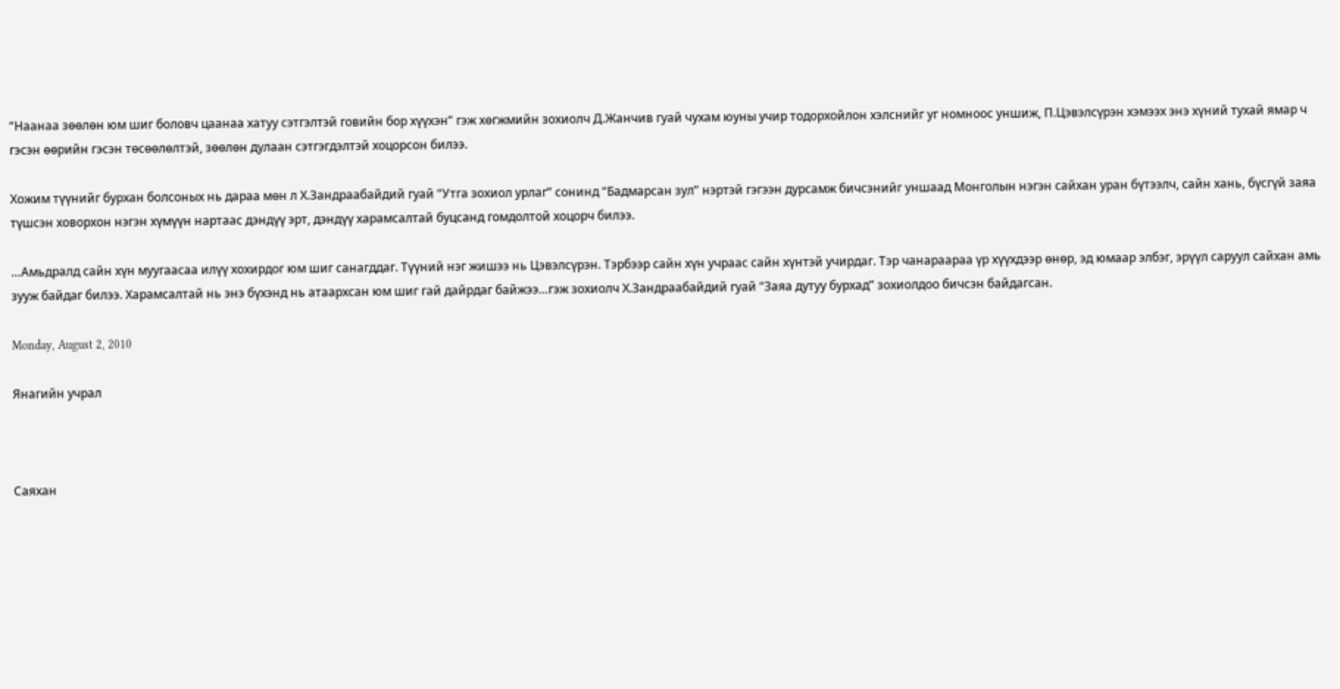“Наанаа зөөлөн юм шиг боловч цаанаа хатуу сэтгэлтэй говийн бор хүүхэн” гэж хөгжмийн зохиолч Д.Жанчив гуай чухам юуны учир тодорхойлон хэлснийг уг номноос уншиж, П.Цэвэлсүрэн хэмээх энэ хүний тухай ямар ч гэсэн өөрийн гэсэн төсөөлөлтэй, зөөлөн дулаан сэтгэгдэлтэй хоцорсон билээ.

Хожим түүнийг бурхан болсоных нь дараа мөн л Х.Зандраабайдий гуай “Утга зохиол урлаг” сонинд “Бадмарсан зул” нэртэй гэгээн дурсамж бичсэнийг уншаад Монголын нэгэн сайхан уран бүтээлч, сайн хань, бүсгүй заяа түшсэн ховорхон нэгэн хүмүүн нартаас дэндүү эрт, дэндүү харамсалтай буцсанд гомдолтой хоцорч билээ.

…Амьдралд сайн хүн муугаасаа илүү хохирдог юм шиг санагддаг. Түүний нэг жишээ нь Цэвэлсүрэн. Тэрбээр сайн хүн учраас сайн хүнтэй учирдаг. Тэр чанараараа үр хүүхдээр өнөр, эд юмаар элбэг, эрүүл саруул сайхан амь зууж байдаг билээ. Харамсалтай нь энэ бүхэнд нь атаархсан юм шиг гай дайрдаг байжээ…гэж зохиолч Х.Зандраабайдий гуай “Заяа дутуу бурхад” зохиолдоо бичсэн байдагсан.

Monday, August 2, 2010

Янагийн учрал



Саяхан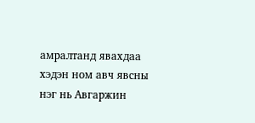амралтанд явахдаа хэдэн ном авч явсны нэг нь Авгаржин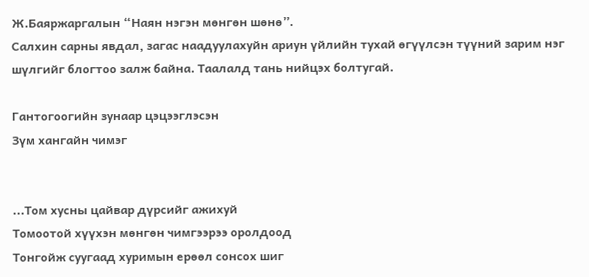Ж.Баяржаргалын “Наян нэгэн мөнгөн шөнө”.
Салхин сарны явдал, загас наадуулахуйн ариун үйлийн тухай өгүүлсэн түүний зарим нэг шүлгийг блогтоо залж байна. Таалалд тань нийцэх болтугай.

Гантогоогийн зунаар цэцээглэсэн
Зүм хангайн чимэг


...Том хусны цайвар дүрсийг ажихуй
Томоотой хүүхэн мөнгөн чимгээрээ оролдоод
Тонгойж суугаад хуримын ерөөл сонсох шиг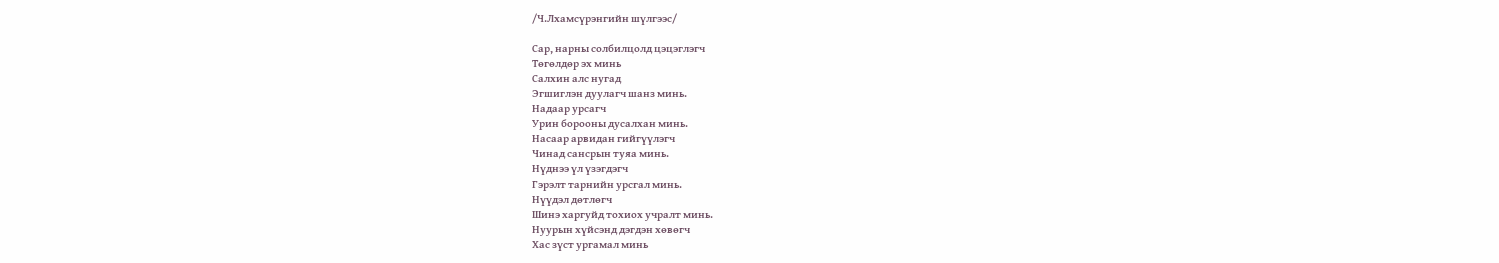/Ч.Лхамсүрэнгийн шүлгээс/

Сар, нарны солбилцолд цэцэглэгч
Төгөлдөр эх минь
Салхин алс нугад
Эгшиглэн дуулагч шанз минь.
Надаар урсагч
Урин борооны дусалхан минь.
Насаар арвидан гийгүүлэгч
Чинад сансрын туяа минь.
Нүднээ үл үзэгдэгч
Гэрэлт тарнийн урсгал минь.
Нүүдэл дөтлөгч
Шинэ харгуйд тохиох учралт минь.
Нуурын хүйсэнд дэгдэн хөвөгч
Хас зүст ургамал минь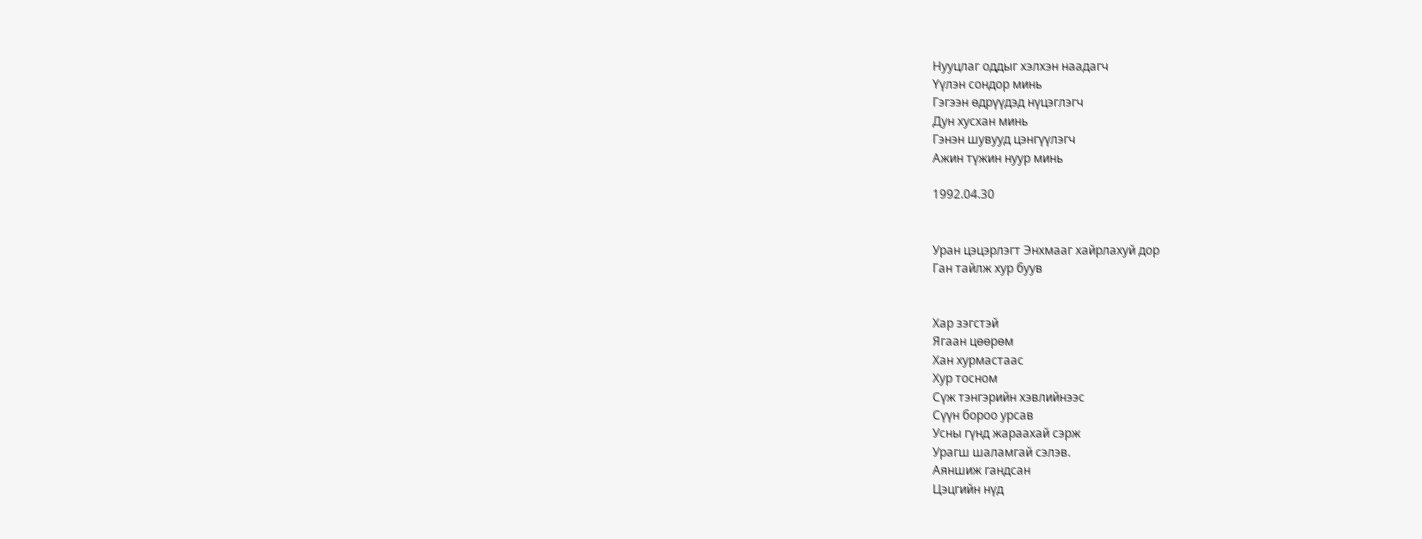Нууцлаг оддыг хэлхэн наадагч
Үүлэн сондор минь
Гэгээн өдрүүдэд нүцэглэгч
Дун хусхан минь
Гэнэн шувууд цэнгүүлэгч
Ажин түжин нуур минь

1992.04.30


Уран цэцэрлэгт Энхмааг хайрлахуй дор
Ган тайлж хур буув


Хар зэгстэй
Ягаан цөөрөм
Хан хурмастаас
Хур тосном
Сүж тэнгэрийн хэвлийнээс
Сүүн бороо урсав
Усны гүнд жараахай сэрж
Урагш шаламгай сэлэв.
Аяншиж гандсан
Цэцгийн нүд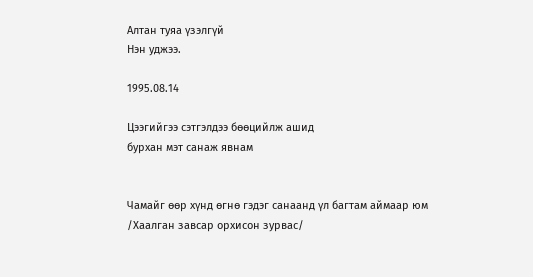Алтан туяа үзэлгүй
Нэн уджээ.

1995.08.14

Цээгийгээ сэтгэлдээ бөөцийлж ашид
бурхан мэт санаж явнам


Чамайг өөр хүнд өгнө гэдэг санаанд үл багтам аймаар юм
/Хаалган завсар орхисон зурвас/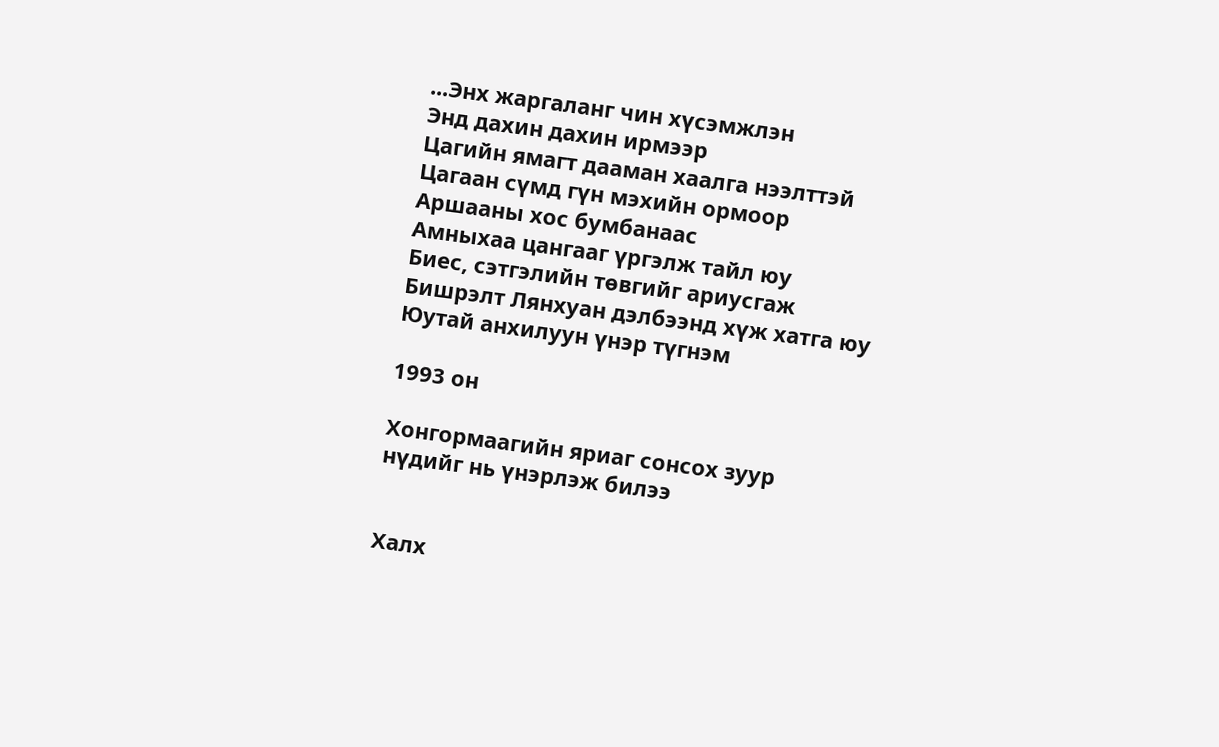...Энх жаргаланг чин хүсэмжлэн
Энд дахин дахин ирмээр
Цагийн ямагт дааман хаалга нээлттэй
Цагаан сүмд гүн мэхийн ормоор
Аршааны хос бумбанаас
Амныхаа цангааг үргэлж тайл юу
Биес, сэтгэлийн төвгийг ариусгаж
Бишрэлт Лянхуан дэлбээнд хүж хатга юу
Юутай анхилуун үнэр түгнэм

1993 он

Хонгормаагийн яриаг сонсох зуур
нүдийг нь үнэрлэж билээ


Халх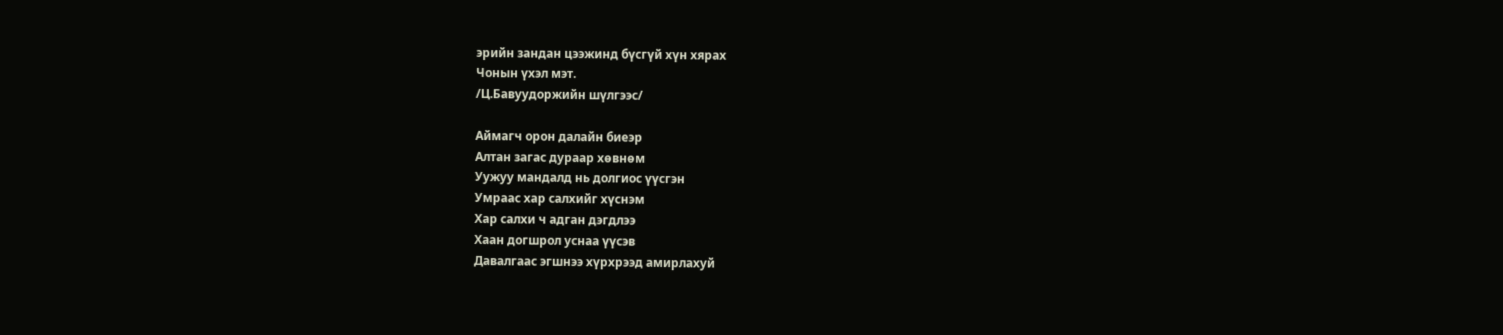эрийн зандан цээжинд бүсгүй хүн хярах
Чонын үхэл мэт.
/Ц.Бавуудоржийн шүлгээс/

Аймагч орон далайн биеэр
Алтан загас дураар хөвнөм
Уужуу мандалд нь долгиос үүсгэн
Умраас хар салхийг хүснэм
Хар салхи ч адган дэгдлээ
Хаан догшрол уснаа үүсэв
Давалгаас эгшнээ хүрхрээд амирлахуй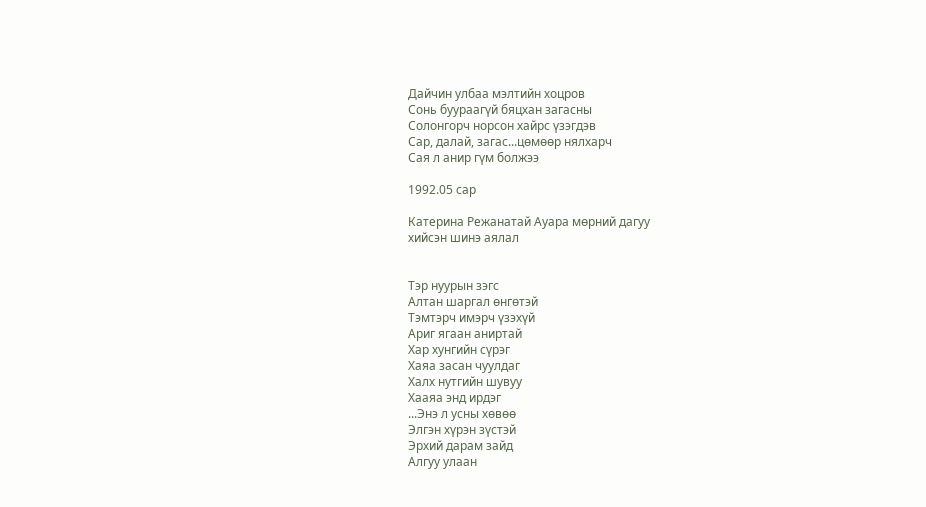Дайчин улбаа мэлтийн хоцров
Сонь буураагүй бяцхан загасны
Солонгорч норсон хайрс үзэгдэв
Сар, далай, загас...цөмөөр нялхарч
Сая л анир гүм болжээ

1992.05 сар

Катерина Режанатай Ауара мөрний дагуу
хийсэн шинэ аялал


Тэр нуурын зэгс
Алтан шаргал өнгөтэй
Тэмтэрч имэрч үзэхүй
Ариг ягаан аниртай
Хар хунгийн сүрэг
Хаяа засан чуулдаг
Халх нутгийн шувуу
Хааяа энд ирдэг
...Энэ л усны хөвөө
Элгэн хүрэн зүстэй
Эрхий дарам зайд
Алгуу улаан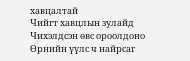хавцалтай
Чийгт хавцлын зулайд
Чихэлдсэн өвс ороолдоно
Өрнийн үүлс ч найрсаг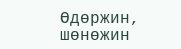Өдөржин, шөнөжин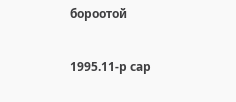бороотой

1995.11-р сар